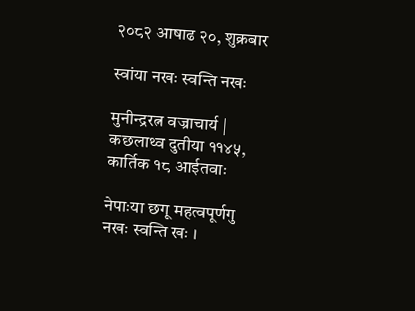२०८२ आषाढ २०, शुक्रबार

स्वांया नखः स्वन्ति नखः

मुनीन्द्ररत्न वज्राचार्य | कछलाथ्व दुतीया ११४५, कार्तिक १८ आईतवाः

नेपाःया छगू महत्वपूर्णगु नखः स्वन्ति खः ।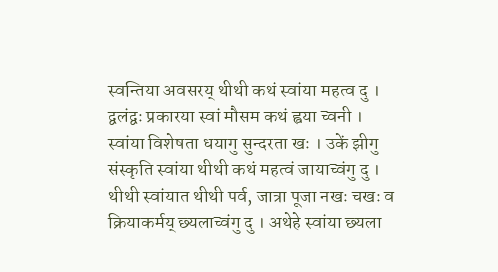स्वन्तिया अवसरय् थीथी कथं स्वांया महत्व दु । द्वलंद्वः प्रकारया स्वां मौसम कथं ह्वया च्वनी । स्वांया विशेषता धयागु सुन्दरता खः । उकें झीगु संस्कृति स्वांया थीथी कथं महत्वं जायाच्वंगु दु । थीथी स्वांयात थीथी पर्व, जात्रा पूजा नखः चखः व क्रियाकर्मय् छ्यलाच्वंगु दु । अथेहे स्वांया छ्यला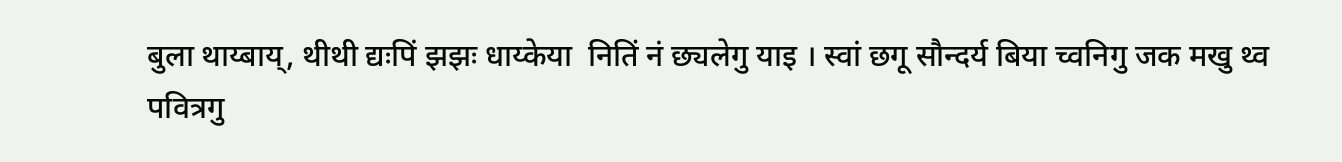बुला थाय्बाय्, थीथी द्यःपिं झझः धाय्केया  नितिं नं छ्यलेगु याइ । स्वां छगू सौन्दर्य बिया च्वनिगु जक मखु थ्व पवित्रगु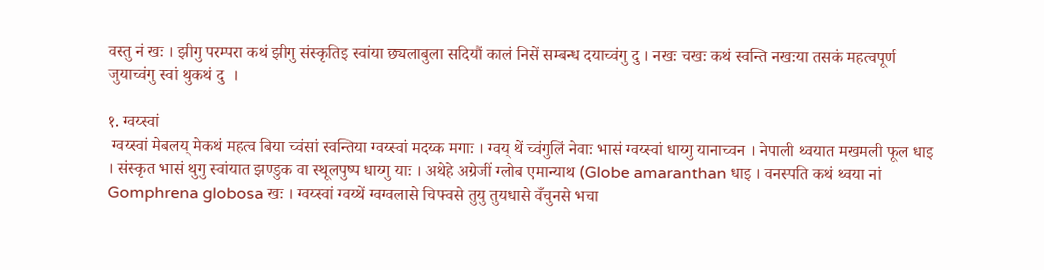वस्तु नं खः । झीगु परम्परा कथं झीगु संस्कृतिइ स्वांया छ्यलाबुला सदियौं कालं निसें सम्बन्ध दयाच्वंगु दु । नखः चखः कथं स्वन्ति नखःया तसकं महत्वपूर्ण जुयाच्वंगु स्वां थुकथं दु  ।

१. ग्वय्स्वां
 ग्वय्स्वां मेबलय् मेकथं महत्व बिया च्वंसां स्वन्तिया ग्वय्स्वां मदय्क मगाः । ग्वय् थें च्वंगुलिं नेवाः भासं ग्वय्स्वां धाय्गु यानाच्वन । नेपाली थ्वयात मखमली फूल धाइ । संस्कृत भासं थुगु स्वांयात झण्डुक वा स्थूलपुष्प धाय्गु याः । अथेहे अग्रेजीं ग्लोब एमान्याथ (Globe amaranthan धाइ । वनस्पति कथं थ्वया नां Gomphrena globosa खः । ग्वय्स्वां ग्वय्थें ग्वग्वलासे चिफ्वसे तुयु तुयधासे वँचुनसे भचा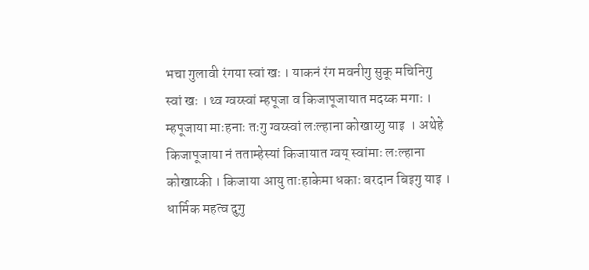भचा गुलावी रंगया स्वां खः । याकनं रंग मवनीगु सुकू मचिनिगु स्वां खः । थ्व ग्वय्स्वां म्हपूजा व किजापूजायात मदय्क मगाः । म्हपूजाया माःहनाः तःगु ग्वय्स्वां लःल्हाना कोखाय्गु याइ  । अथेहे किजापूजाया नं तताम्हेस्यां किजायात ग्वय् स्वांमाः लःल्हाना कोखाय्की । किजाया आयु ताःहाकेमा धकाः बरदान बिइगु याइ । धार्मिक महत्व दुगु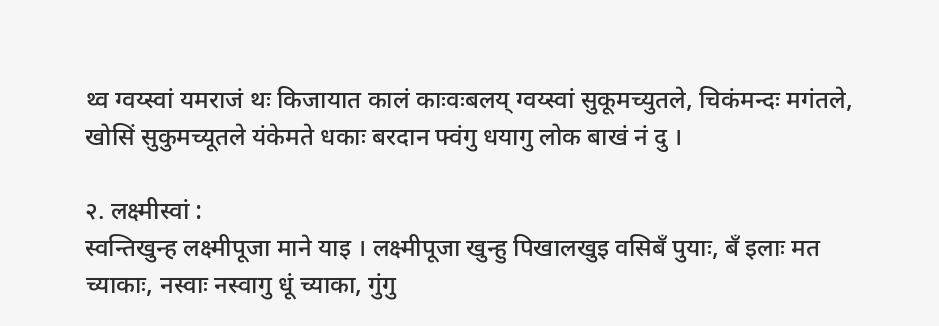थ्व ग्वय्स्वां यमराजं थः किजायात कालं काःवःबलय् ग्वय्स्वां सुकूमच्युतले, चिकंमन्दः मगंतले, खोसिं सुकुमच्यूतले यंकेमते धकाः बरदान फ्वंगु धयागु लोक बाखं नं दु ।

२. लक्ष्मीस्वां :
स्वन्तिखुन्ह लक्ष्मीपूजा माने याइ । लक्ष्मीपूजा खुन्हु पिखालखुइ वसिबँ पुयाः, बँ इलाः मत च्याकाः, नस्वाः नस्वागु धूं च्याका, गुंगु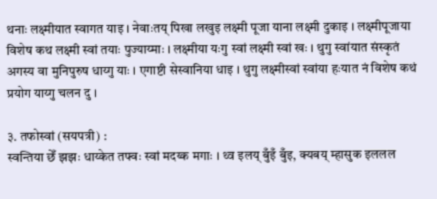थनाः लक्ष्मीयात स्वागत याइ । नेवाःतय् पिखा लखुइ लक्ष्मी पूजा याना लक्ष्मी दुकाइ । लक्ष्मीपूजाया विशेष कथ लक्ष्मी स्वां तयाः पुज्याय्माः । लक्ष्मीया यःगु स्वां लक्ष्मी स्वां खः । थुगु स्वांयात संस्कृतं अगस्य वा मुनिपुरुष धाय्गु याः । एगाष्टी सेस्वानिया धाइ । थुगु लक्ष्मीस्वां स्वांया हःयात नं विशेष कथं प्रयोग याय्गु चलन दु ।

३. तफोस्वां (सयपत्री) :
स्वन्तिया छेँ झझः धाय्केत तफ्वः स्वां मदय्क मगाः । थ्व इलय् बुँइँ बुँइ, क्यबय् म्हासुक इललल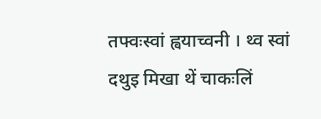तफ्वःस्वां ह्वयाच्वनी । थ्व स्वां दथुइ मिखा थें चाकःलिं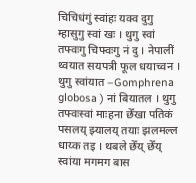चिचिधंगुं स्वांहः यक्व दुगु म्हासुगु स्वां खः । थुगु स्वां तफ्वःगु चिफ्वःगु नं दु । नेपालीं थ्वयात सयपत्री फूल धयाच्वन । थुगु स्वांयात –Gomphrena globosa ) नां बियातल । थुगु तफ्वःस्वां माःहना छेँखा पतिकं पसलय् झ्यालय् तयाः झलमल्ल धाय्क तइ । थबले छेँय् छेँय् स्वांया मगमग बास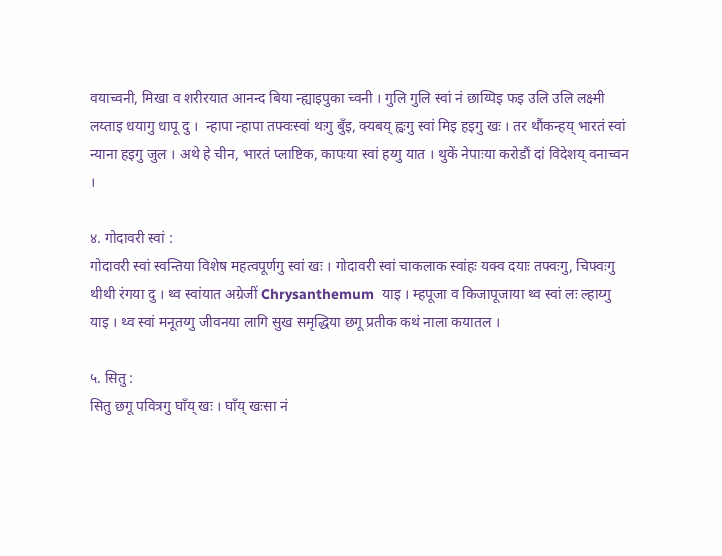वयाच्वनी, मिखा व शरीरयात आनन्द बिया न्ह्याइपुका च्वनी । गुलि गुलि स्वां नं छाय्पिइ फइ उलि उलि लक्ष्मी लय्ताइ धयागु धापू दु ।  न्हापा न्हापा तफ्वःस्वां थःगु बुँइ, क्यबय् ह्वःगु स्वां मिइ हइगु खः । तर थौंकन्हय् भारतं स्वां न्याना हइगु जुल । अथे हे चीन, भारतं प्लाष्टिक, कापःया स्वां हय्गु यात । थुकें नेपाःया करोडौं दां विदेशय् वनाच्वन ।

४. गोदावरी स्वां :
गोदावरी स्वां स्वन्तिया विशेष महत्वपूर्णगु स्वां खः । गोदावरी स्वां चाकलाक स्वांहः यक्व दयाः तफ्वःगु, चिफ्वःगु थीथी रंगया दु । थ्व स्वांयात अग्रेजीं Chrysanthemum  याइ । म्हपूजा व किजापूजाया थ्व स्वां लः ल्हाय्गु याइ । थ्व स्वां मनूतय्गु जीवनया लागि सुख समृद्धिया छगू प्रतीक कथं नाला कयातल ।

५. सितु :
सितु छगू पवित्रगु घाँय् खः । घाँय् खःसा नं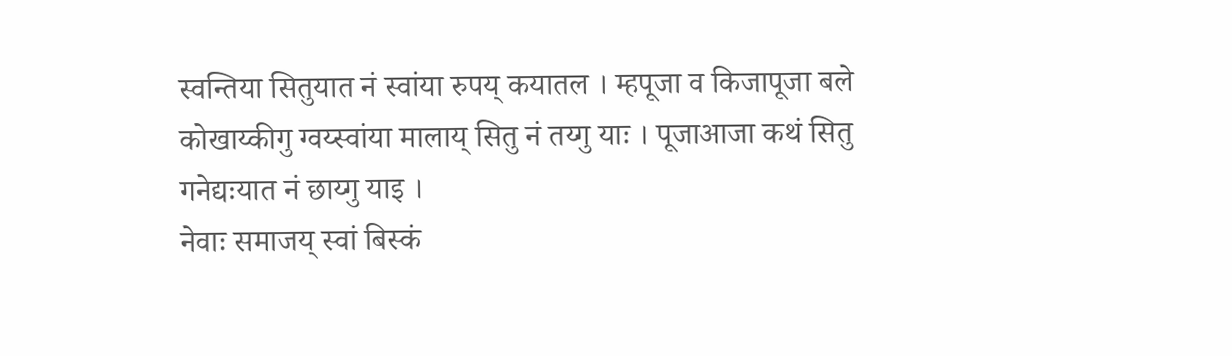स्वन्तिया सितुयात नं स्वांया रुपय् कयातल । म्हपूजा व किजापूजा बले कोखाय्कीगु ग्वय्स्वांया मालाय् सितु नं तय्गु याः । पूजाआजा कथं सितु गनेद्यःयात नं छाय्गु याइ ।
नेवाः समाजय् स्वां बिस्कं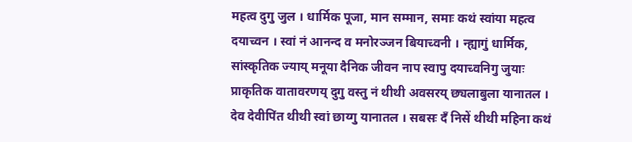महत्व दुगु जुल । धार्मिक पूजा, मान सम्मान, समाः कथं स्वांया महत्व दयाच्वन । स्वां नं आनन्द व मनोरञ्जन बियाच्वनी । न्ह्यागुं धार्मिक, सांस्कृतिक ज्याय् मनूया दैनिक जीवन नाप स्वापु दयाच्वनिगु जुयाः प्राकृतिक वातावरणय् दुगु वस्तु नं थीथी अवसरय् छ्यलाबुला यानातल । देव देवीपिंत थीथी स्वां छाय्गु यानातल । सबसः दँ निसें थीथी महिना कथं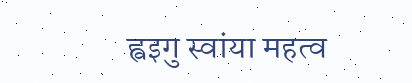ह्वइगु स्वांया महत्व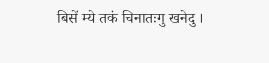बिसें म्ये तकं चिनातःगु खनेदु ।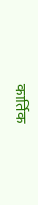कार्तिक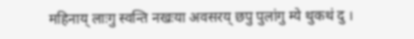महिनाय् लाःगु स्वन्ति नखःया अवसरय् छपु पुलांगु म्ये थुकथं दु ।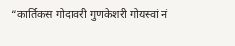“कार्तिकस गोदावरी गुणकेशरी गोयस्वां नं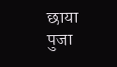छाया पुजा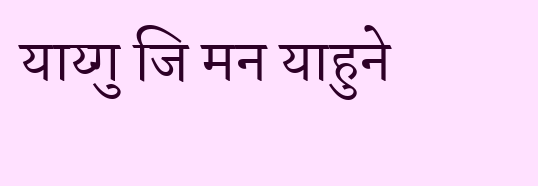याय्गु जि मन याहुने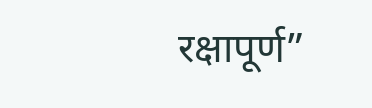रक्षापूर्ण”